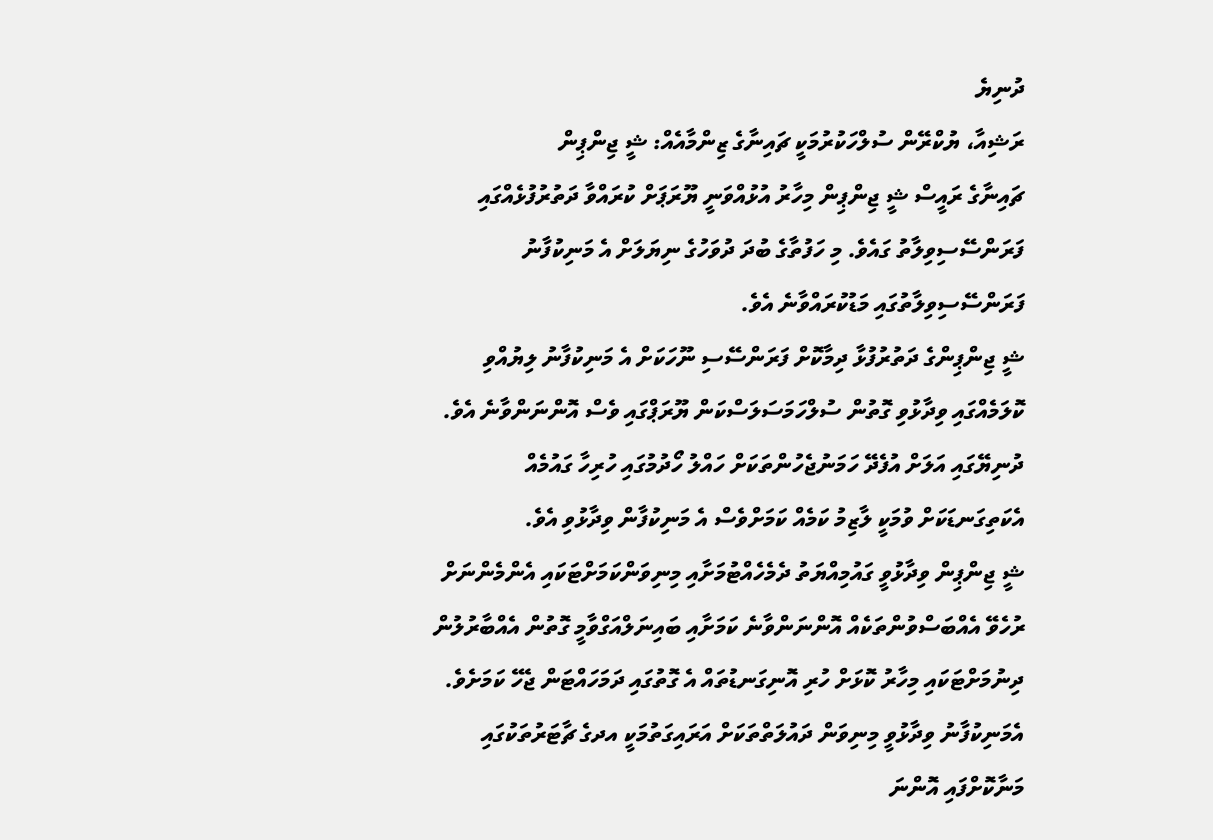ދުނިޔެ
ރަޝިއާ، ޔުކްރޭން ސުލްހަކުރުމަކީ ޗައިނާގެ ޒިންމާއެއް: ޝީ ޖިންޕިން
ޗައިނާގެ ރައީސް ޝީ ޖިންޕިން މިހާރު އުޅުއްވަނީ ޔޫރަޕަށް ކުރައްވާ ދަތުރުފުޅެއްގައި ފަރަންސޭސިވިލާތު ގައެވެ. މި ހަފުތާގެ ބުދަ ދުވަހުގެ ނިޔަލަށް އެ މަނިކުފާނު ފަރަންސޭސިވިލާތުގައި މަޑުކުރައްވާނެ އެވެ.
ޝީ ޖިންޕިންގެ ދަތުރުފުޅާ ދިމާކޮށް ފަރަންސޭސި ނޫހަކަށް އެ މަނިކުފާނު ލިޔުއްވި ކޮލަމެއްގައި ވިދާޅުވި ގޮތުން ސުލްހަމަސަލަސްކަން ޔޫރަޕްގައި ވެސް އޮންނަންވާނެ އެވެ.
ދުނިޔޭގައި އަލަށް އުފެދޭ ހަމަނުޖެހުންތަކަށް ހައްލު ހޯދުމުގައި ހުރިހާ ގައުމެއް އެކަތިގަނޑަކަށް ވުމަކީ ލާޒިމު ކަމެއް ކަމަށްވެސް އެ މަނިކުފާން ވިދާޅުވި އެވެ.
ޝީ ޖިންޕިން ވިދާޅުވީ ގައުމިއްޔަތު ދެމެހެއްޓުމަށާއި މިނިވަންކަމަށްޓަކައި އެންމެންނަށް ރުހެވޭ އެއްބަސްވުންތަކެއް އޮންނަންވާނެ ކަމަށާއި ބައިނަލްއަގްވާމީ ގޮތުން އެއްބާރުލުން ދިނުމަށްޓަކައި މިހާރު ކޮޅަށް ހުރި އޮނިގަނޑުތައް އެ ގޮތުގައި ދަމަހައްޓަން ޖެހޭ ކަމަށެވެ.
އެމަނިކުފާނު ވިދާޅުވީ މިނިވަން ދައުލަތްތަކަށް އަރައިގަތުމަކީ އދގެ ޗާޓަރުތަކުގައި މަނާކޮށްފައި އޮންނަ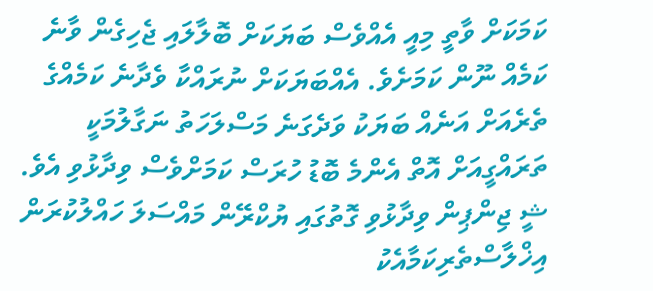ކަމަކަށް ވާތީ މިއީ އެއްވެސް ބަޔަކަށް ބޮލާލައި ޖެހިގެން ވާނެ ކަމެއް ނޫން ކަމަށެވެ. އެއްބަޔަކަށް ނުރައްކާ ވެދާނެ ކަމެއްގެ ތެރެއަށް އަނެއް ބަޔަކު ވަދެގަނެ މަސްލަހަތު ނަގާލުމަކީ ތަރައްގީއަށް އޮތް އެންމެ ބޮޑު ހުރަސް ކަމަށްވެސް ވިދާޅުވި އެވެ.
ޝީ ޖިންޕިން ވިދާޅުވި ގޮތުގައި ޔުކްރޭން މައްސަލަ ހައްލުކުރަން އިޚްލާސްތެރިކަމާއެކު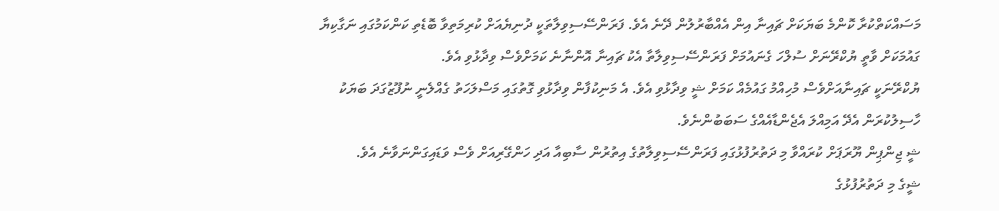މަސައްކަތްކުރާ ކޮންމެ ބަޔަކަށް ޗައިނާ އިން އެއްބާރުލުން ދޭނެ އެވެ. ފަރަންސޭސިވިލާތަކީ ދުނިޔެއަށް ކުރިމަތިވާ ބޮޑެތި ކަންކަމުގައި ނަގާކިޔާ ގައުމަކަށް ވާތީ ޔުކްރޭނަށް ސުލްހަ ގެނައުމަށް ފަރަންސޭސިވިލާތާ އެކު ޗައިނާ އޮންނާނެ ކަމަށްވެސް ވިދާޅުވި އެވެ.
ޔުކްރޭނަކީ ޗައިނާއަށްވެސް މުހިއްމު ގައުމެއް ކަމަށް ޝީ ވިދާޅުވި އެވެ. އެ މަނިކުފާން ވިދާޅުވި ގޮތުގައި މަސްލަހަތު ގެއްލެނީ ނުފޫޒުގަދަ ބަޔަކު ހާސިލުކުރަން އެދޭ އަމިއްލަ އެޖެންޑާއެއްގެ ސަބަބުންނެވެ.
ޝީ ޖިންޕިން ޔޫރަޕަށް ކުރައްވާ މި ދަތުރުފުޅުގައި ފަރަންސޭސިވިލާތުގެ އިތުރުން ސާބިއާ އަދި ހަންގޭރިއަށް ވެސް ވަޑައިގަންނަވާނެ އެވެ.
ޝީގެ މި ދަތުރުފުޅުގެ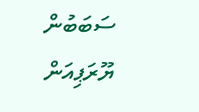ސަބަބުން ޔޫރަޕިއަން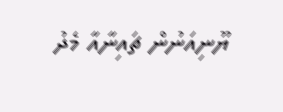ޔޫނިއަނުން ޗައިނާއާ މެދު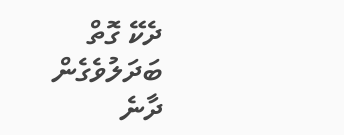ދެކޭ ގޮތް ބަދަލުވެގެން ދާނެ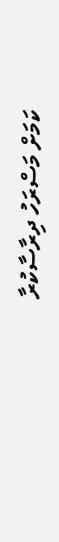ކަމަށް މަސްރަހު ދިރާސާކުރާ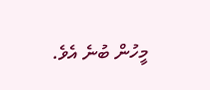މީހުން ބުނެ އެވެ.